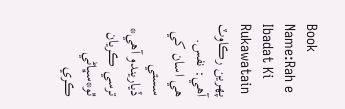Book Name:Rah e Ibadat Ki Rukawatain
پهرين رڪاوٽ آهي: نفس. هي اسان کي سستي ڏياريندو آهي* ترسي ڪريان ٿو*سڀاڻي ڪري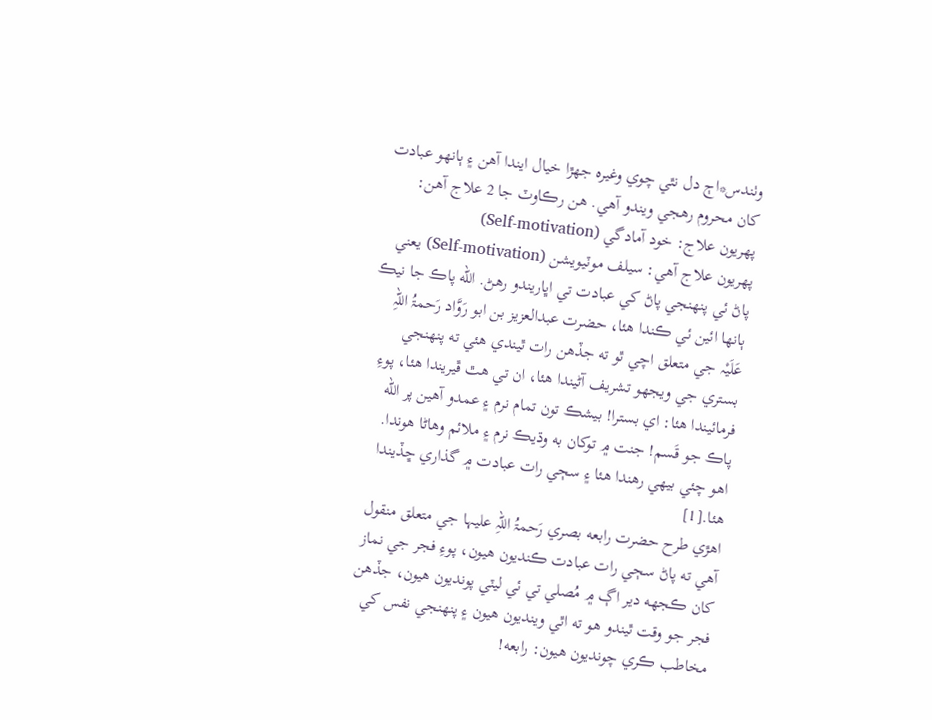وٺندس*اڄ دل نٿي چوي وغيره جهڙا خيال ايندا آهن ۽ ٻانهو عبادت کان محروم رهجي ويندو آهي. هن رڪاوٽ جا 2 علاج آهن:
پهريون علاج: خود آمادگي (Self-motivation)
پهريون علاج آهي: سيلف موٽيويشن (Self-motivation) يعني پاڻ ئي پنهنجي پاڻ کي عبادت تي اڀاريندو رهڻ. الله پاڪ جا نيڪ ٻانها ائين ئي ڪندا هئا، حضرت عبدالعزيز بن ابو رَوَّاد رَحمۃُ اللہِ عَلَیْہ جي متعلق اچي ٿو ته جڏهن رات ٿيندي هئي ته پنهنجي بستري جي ويجهو تشريف آڻيندا هئا، ان تي هٿ ڦيريندا هئا، پوءِ فرمائيندا هئا: اي بسترا! بيشڪ تون تمام نرم ۽ عمدو آهين پر الله پاڪ جو قَسم! جنت ۾ توکان به وڌيڪ نرم ۽ ملائم وهاڻا هوندا. اهو چئي بيهي رهندا هئا ۽ سڄي رات عبادت ۾ گذاري ڇڏيندا هئا.[1]
اهڙي طرح حضرت رابعه بصري رَحمۃُ اللہِ علیہا جي متعلق منقول آهي ته پاڻ سڄي رات عبادت ڪنديون هيون، پوءِ فجر جي نماز کان ڪجهه دير اڳ ۾ مُصلي تي ئي ليٽي پونديون هيون، جڏهن فجر جو وقت ٿيندو هو ته اٿي وينديون هيون ۽ پنهنجي نفس کي مخاطب ڪري چونديون هيون: رابعه!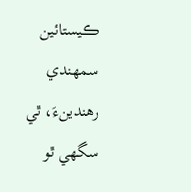ڪيستائين سمهندي رهندينءَ، ٿي سگهي ٿو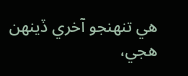هي تنهنجو آخري ڏينهن هجي،